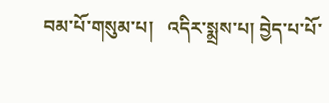བམ་པོ་གསུམ་པ།   འདིར་སྨྲས་པ། བྱེད་པ་པོ་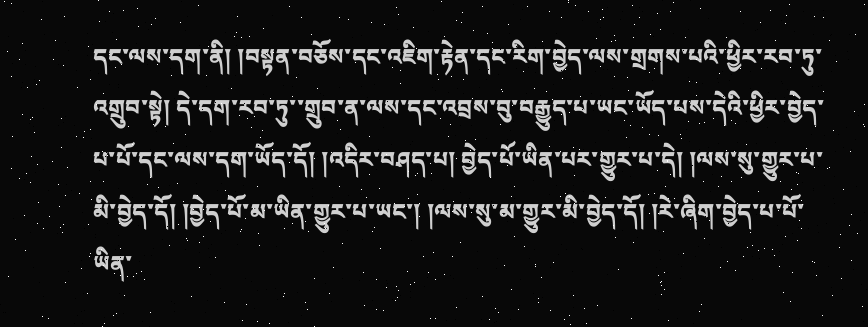དང་ལས་དག་ནི། །བསྟན་བཅོས་དང་འཇིག་རྟེན་དང་རིག་བྱེད་ལས་གྲགས་པའི་ཕྱིར་རབ་ཏུ་འགྲུབ་སྟེ། དེ་དག་རབ་ཏུ་་གྲུབ་ན་ལས་དང་འབྲས་བུ་བརྒྱུད་པ་ཡང་ཡོད་པས་དེའི་ཕྱིར་བྱེད་པ་པོ་དང་ལས་དག་ཡོད་དོ། །འདིར་བཤད་པ། བྱེད་པོ་ཡིན་པར་གྱུར་པ་དེ། །ལས་སུ་གྱུར་པ་མི་བྱེད་དོ། །བྱེད་པོ་མ་ཡིན་གྱུར་པ་ཡང་། །ལས་སུ་མ་གྱུར་མི་བྱེད་དོ། །རེ་ཞིག་བྱེད་པ་པོ་ཡིན་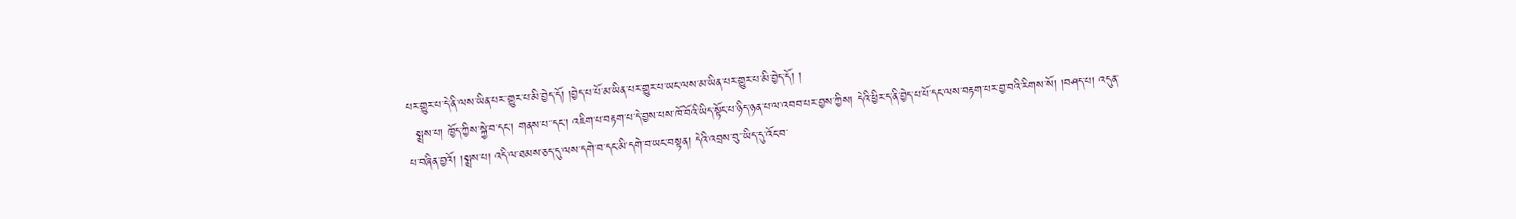པར་གྱུར་པ་དེ་ནི་ལས་ཡིན་པར་་གྱུར་པ་མི་བྱེད་དོ། །བྱེད་པ་པོ་མ་ཡིན་པར་གྱུར་པ་ཡང་ལས་མ་ཡིན་པར་གྱུར་པ་མི་བྱེད་དོ། །
  སྨྲས་པ། ཁྱོད་ཀྱིས་སྐྱེ་བ་དང་། གནས་པ་་དང་། འཇིག་པ་བརྟག་པ་དེ་བྱས་པས་ཁོ་བོའི་ཡིད་སྟོང་པ་ཉིད་ཉན་པ་ལ་འབབ་པར་བྱས་ཀྱིས། དེའི་ཕྱིར་ད་ནི་བྱེད་པ་པོ་དང་ལས་བརྟག་པར་བྱ་བའི་རིགས་སོ། །བཤད་པ། འདུན་པ་བཞིན་བྱའོ། །སྨྲས་པ། འདི་ལ་ཐམས་ཅད་དུ་ལས་དགེ་བ་དང་མི་དགེ་བ་ཡང་བསྟན། དེའི་འབྲས་བུ་་ཡིད་དུ་འོང་བ་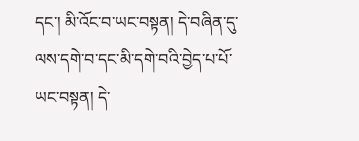དང་། མི་འོང་བ་ཡང་བསྟན། དེ་བཞིན་དུ་ལས་དགེ་བ་དང་མི་དགེ་བའི་བྱེད་པ་པོ་ཡང་བསྟན། དེ་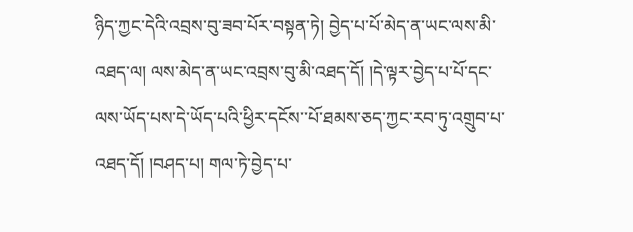ཉིད་ཀྱང་དེའི་འབྲས་བུ་ཟབ་པོར་བསྟན་ཏེ། བྱེད་པ་པོ་མེད་ན་ཡང་ལས་མི་འཐད་ལ། ལས་མེད་ན་ཡང་འབྲས་བུ་མི་འཐད་དོ། །དེ་ལྟར་བྱེད་པ་པོ་དང་ལས་ཡོད་པས་དེ་ཡོད་པའི་ཕྱིར་དངོས་་པོ་ཐམས་ཅད་ཀྱང་རབ་ཏུ་འགྲུབ་པ་འཐད་དོ། །བཤད་པ། གལ་ཏེ་བྱེད་པ་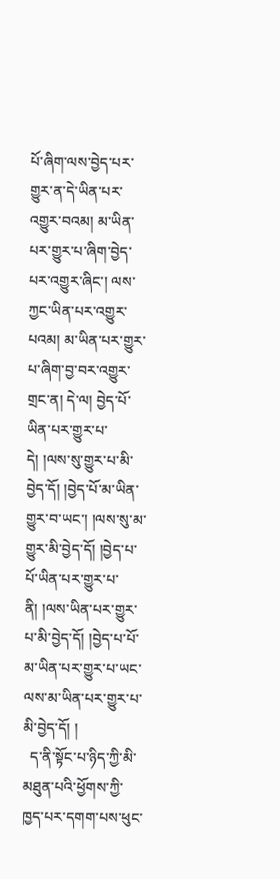པོ་ཞིག་ལས་བྱེད་པར་གྱུར་ན་དེ་ཡིན་པར་འགྱུར་བའམ། མ་ཡིན་པར་གྱུར་པ་ཞིག་བྱེད་པར་འགྱུར་ཞིང་། ལས་ཀྱང་ཡིན་པར་འགྱུར་པའམ། མ་ཡིན་པར་གྱུར་པ་ཞིག་བྱ་བར་འགྱུར་གྲང་ན། དེ་ལ། བྱེད་པོ་ཡིན་པར་གྱུར་པ་དེ། །ལས་སུ་གྱུར་པ་མི་བྱེད་དོ། །བྱེད་པོ་མ་ཡིན་གྱུར་བ་ཡང་། །ལས་སུ་མ་གྱུར་མི་བྱེད་དོ། །བྱེད་པ་པོ་ཡིན་པར་གྱུར་པ་ནི། །ལས་ཡིན་པར་གྱུར་པ་མི་བྱེད་དོ། །བྱེད་པ་པོ་མ་ཡིན་པར་གྱུར་པ་ཡང་ལས་མ་ཡིན་པར་གྱུར་པ་མི་བྱེད་དོ། །
  ད་ནི་སྟོང་པ་ཉིད་ཀྱི་མི་མཐུན་པའི་ཕྱོགས་ཀྱི་ཁྱད་པར་དགག་པས་ཕུང་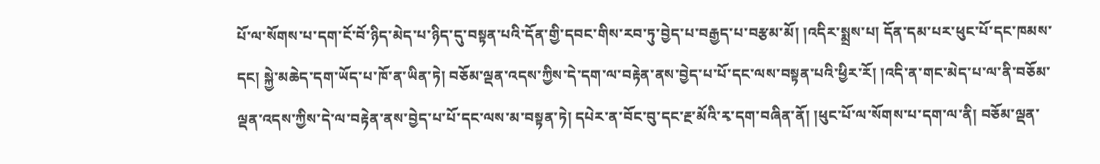པོ་ལ་སོགས་པ་དག་ངོ་བོ་ཉིད་མེད་པ་ཉིད་དུ་བསྟན་པའི་དོན་གྱི་དབང་གིས་རབ་ཏུ་བྱེད་པ་བརྒྱད་པ་བརྩམ་མོ། །འདིར་སྨྲས་པ། དོན་དམ་པར་ཕུང་པོ་དང་ཁམས་དང། སྐྱེ་མཆེད་དག་ཡོད་པ་ཁོ་ན་ཡིན་ཏེ། བཅོམ་ལྡན་འདས་ཀྱིས་དེ་དག་ལ་བརྟེན་ནས་བྱེད་པ་པོ་དང་ལས་བསྟན་པའི་ཕྱིར་རོ། །འདི་ན་གང་མེད་པ་ལ་ནི་བཅོམ་ལྡན་འདས་ཀྱིས་དེ་ལ་བརྟེན་ནས་བྱེད་པ་པོ་དང་ལས་མ་བསྟན་ཏེ། དཔེར་ན་བོང་བུ་དང་རྔ་མོའི་རྭ་དག་བཞིན་ནོ། །ཕུང་པོ་ལ་སོགས་པ་དག་ལ་ནི། བཅོམ་ལྡན་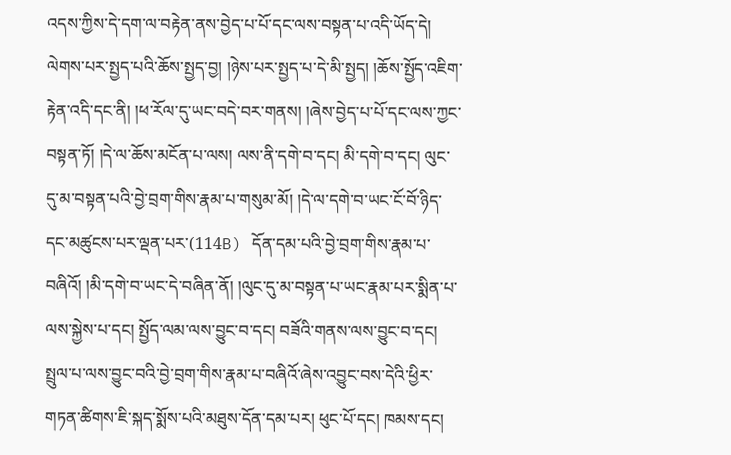འདས་ཀྱིས་དེ་དག་ལ་བརྟེན་ནས་བྱེད་པ་པོ་དང་ལས་བསྟན་པ་འདི་ཡོད་དེ། ལེགས་པར་སྤྱད་པའི་ཆོས་སྤྱད་བྱ། །ཉེས་པར་སྤྱད་པ་དེ་མི་སྤྱད། །ཆོས་སྤྱོད་འཇིག་རྟེན་འདི་དང་ནི། །ཕ་རོལ་དུ་ཡང་བདེ་བར་གནས། །ཞེས་བྱེད་པ་པོ་དང་ལས་ཀྱང་བསྟན་ཏོ། །དེ་ལ་ཆོས་མངོན་པ་ལས། ལས་ནི་དགེ་བ་དང། མི་དགེ་བ་དང། ལུང་དུ་མ་བསྟན་པའི་བྱེ་བྲག་གིས་རྣམ་པ་གསུམ་མོ། །དེ་ལ་དགེ་བ་ཡང་ངོ་བོ་ཉིད་དང་མཚུངས་པར་ལྡན་པར་(114B) དོན་དམ་པའི་བྱེ་བྲག་གིས་རྣམ་པ་བཞིའོ། །མི་དགེ་བ་ཡང་དེ་བཞིན་ནོ། །ལུང་དུ་མ་བསྟན་པ་ཡང་རྣམ་པར་སྨིན་པ་ལས་སྐྱེས་པ་དང། སྤྱོད་ལམ་ལས་བྱུང་བ་དང། བཟོའི་གནས་ལས་བྱུང་བ་དང། སྤྲུལ་པ་ལས་བྱུང་བའི་བྱེ་བྲག་གིས་རྣམ་པ་བཞིའོ་ཞེས་འབྱུང་བས་དེའི་ཕྱིར་གཏན་ཚིགས་ཇི་སྐད་སྨོས་པའི་མཐུས་དོན་དམ་པར། ཕུང་པོ་དང། ཁམས་དང།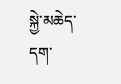སྐྱེ་མཆེད་དག་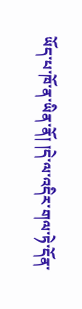ཡོད་པ་ཁོ་ན་ཡིན་ནོ། །དེ་ལ་འདིར་གལ་ཏེ་དོན་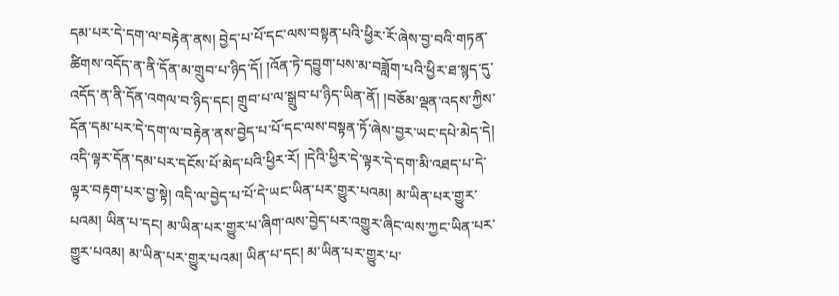དམ་པར་དེ་དག་ལ་བརྟེན་ནས། བྱེད་པ་པོ་དང་ལས་བསྟན་པའི་ཕྱིར་རོ་ཞེས་བྱ་བའི་གཏན་ཚིགས་འདོད་ན་ནི་དོན་མ་གྲུབ་པ་ཉིད་དོ། །འོན་ཏེ་དབྱུག་པས་མ་བཟློག་པའི་ཕྱིར་ཐ་སྙད་དུ་འདོད་ན་ནི་དོན་འགལ་བ་ཉིད་དང། གྲུབ་པ་ལ་སྒྲུབ་པ་ཉིད་ཡིན་ནོ། །བཅོམ་ལྡན་འདས་ཀྱིས་དོན་དམ་པར་དེ་དག་ལ་བརྟེན་ནས་བྱེད་པ་པོ་དང་ལས་བསྟན་ཏོ་ཞེས་བྱར་ཡང་དཔེ་མེད་དེ། འདི་ལྟར་དོན་དམ་པར་དངོས་པོ་མེད་པའི་ཕྱིར་རོ། །དེའི་ཕྱིར་དེ་ལྟར་དེ་དག་མི་འཐད་པ་དེ་ལྟར་བརྟག་པར་བྱ་སྟེ། འདི་ལ་བྱེད་པ་པོ་དེ་ཡང་ཡིན་པར་གྱུར་པའམ། མ་ཡིན་པར་གྱུར་པའམ། ཡིན་པ་དང། མ་ཡིན་པར་གྱུར་པ་ཞིག་ལས་བྱེད་པར་འགྱུར་ཞིང་ལས་ཀྱང་ཡིན་པར་གྱུར་པའམ། མ་ཡིན་པར་གྱུར་པའམ། ཡིན་པ་དང། མ་ཡིན་པར་གྱུར་པ་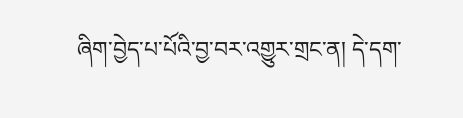ཞིག་བྱེད་པ་པོའི་བྱ་བར་འགྱུར་གྲང་ན། དེ་དག་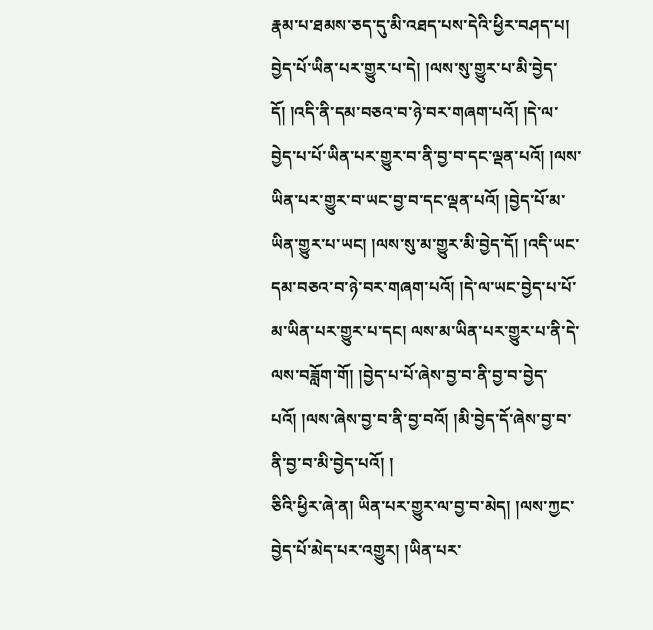རྣམ་པ་ཐམས་ཅད་དུ་མི་འཐད་པས་དེའི་ཕྱིར་བཤད་པ། བྱེད་པོ་ཡིན་པར་གྱུར་པ་དེ། །ལས་སུ་གྱུར་པ་མི་བྱེད་དོ། །འདི་ནི་དམ་བཅའ་བ་ཉེ་བར་གཞག་པའོ། །དེ་ལ་བྱེད་པ་པོ་ཡིན་པར་གྱུར་བ་ནི་བྱ་བ་དང་ལྡན་པའོ། །ལས་ཡིན་པར་གྱུར་བ་ཡང་བྱ་བ་དང་ལྡན་པའོ། །བྱེད་པོ་མ་ཡིན་གྱུར་པ་ཡང། །ལས་སུ་མ་གྱུར་མི་བྱེད་དོ། །འདི་ཡང་དམ་བཅའ་བ་ཉེ་བར་གཞག་པའོ། །དེ་ལ་ཡང་བྱེད་པ་པོ་མ་ཡིན་པར་གྱུར་པ་དང། ལས་མ་ཡིན་པར་གྱུར་པ་ནི་དེ་ལས་བཟློག་གོ། །བྱེད་པ་པོ་ཞེས་བྱ་བ་ནི་བྱ་བ་བྱེད་པའོ། །ལས་ཞེས་བྱ་བ་ནི་བྱ་བའོ། །མི་བྱེད་དོ་ཞེས་བྱ་བ་ནི་བྱ་བ་མི་བྱེད་པའོ། །
ཅིའི་ཕྱིར་ཞེ་ན། ཡིན་པར་གྱུར་ལ་བྱ་བ་མེད། །ལས་ཀྱང་བྱེད་པོ་མེད་པར་འགྱུར། །ཡིན་པར་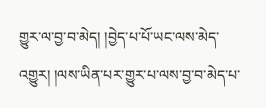གྱུར་ལ་བྱ་བ་མེད། །བྱེད་པ་པོ་ཡང་ལས་མེད་འགྱུར། །ལས་ཡིན་པར་གྱུར་པ་ལས་བྱ་བ་མེད་པ་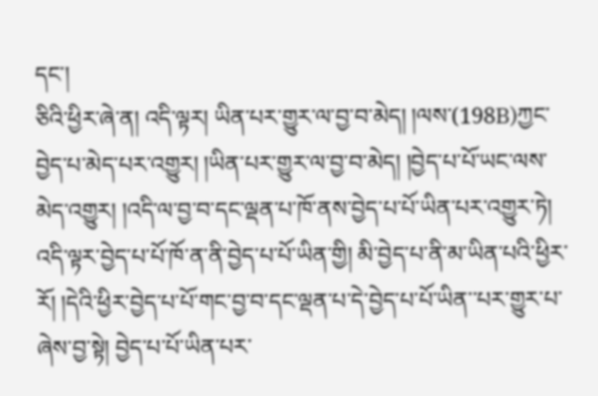དང་།
ཅིའི་ཕྱིར་ཞེ་ན། འདི་ལྟར། ཡིན་པར་གྱུར་ལ་བྱ་བ་མེད། །ལས་(198B)ཀྱང་བྱེད་པ་མེད་པར་འགྱུར། །ཡིན་པར་གྱུར་ལ་བྱ་བ་མེད། །བྱེད་པ་པོ་ཡང་ལས་མེད་འགྱུར། །འདི་ལ་བྱ་བ་དང་ལྡན་པ་ཁོ་ནས་བྱེད་པ་པོ་ཡིན་པར་འགྱུར་ཏེ། འདི་ལྟར་བྱེད་པ་པོ་ཁོ་ན་ནི་བྱེད་པ་པོ་ཡིན་གྱི། མི་བྱེད་པ་ནི་མ་ཡིན་པའི་ཕྱིར་རོ། །དེའི་ཕྱིར་བྱེད་པ་པོ་གང་བྱ་བ་དང་ལྡན་པ་དེ་བྱེད་པ་པོ་ཡིན་་པར་གྱུར་པ་ཞེས་བྱ་སྟེ། བྱེད་པ་པོ་ཡིན་པར་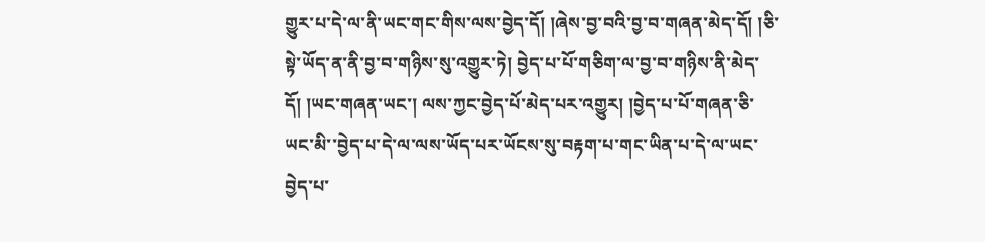གྱུར་པ་དེ་ལ་ནི་ཡང་གང་གིས་ལས་བྱེད་དོ། །ཞེས་བྱ་བའི་བྱ་བ་གཞན་མེད་དོ། །ཅི་སྟེ་ཡོད་ན་ནི་བྱ་བ་གཉིས་སུ་འགྱུར་ཏེ། བྱེད་པ་པོ་གཅིག་ལ་བྱ་བ་གཉིས་ནི་མེད་དོ། །ཡང་གཞན་ཡང་། ལས་ཀྱང་བྱེད་པོ་མེད་པར་འགྱུར། །བྱེད་པ་པོ་གཞན་ཅི་ཡང་མི་་བྱེད་པ་དེ་ལ་ལས་ཡོད་པར་ཡོངས་སུ་བརྟག་པ་གང་ཡིན་པ་དེ་ལ་ཡང་བྱེད་པ་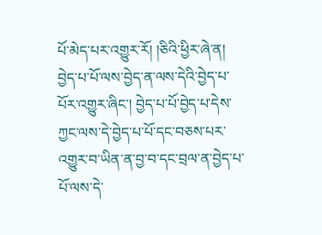པོ་མེད་པར་འགྱུར་རོ། །ཅིའི་ཕྱིར་ཞེ་ན། བྱེད་པ་པོ་ལས་བྱེད་ན་ལས་དེའི་བྱེད་པ་པོར་འགྱུར་ཞིང་། བྱེད་པ་པོ་བྱེད་པ་དེས་ཀྱང་ལས་དེ་བྱེད་པ་པོ་དང་བཅས་པར་འགྱུར་བ་ཡིན་ན་བྱ་བ་དང་བྲལ་ན་བྱེད་པ་པོ་ལས་དེ་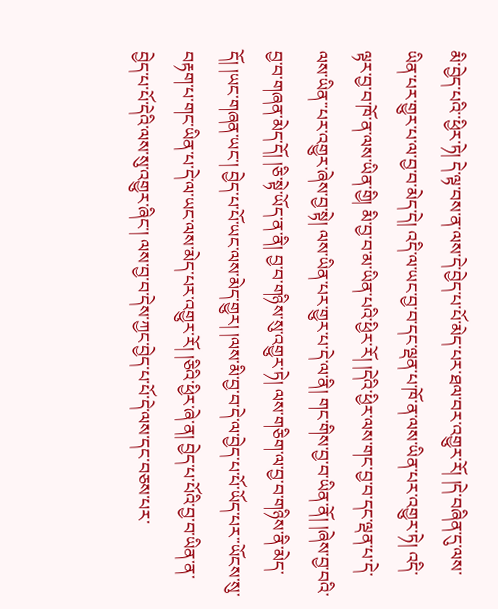མི་བྱེད་པའི་་ཕྱིར་ཏེ། དེ་ལྟ་བས་ན་ལས་དེ་བྱེད་པ་པོ་མེད་པར་ཐལ་བར་འགྱུར་རོ། །དེ་བཞིན་དུ་ལས་ཡིན་པར་གྱུར་པ་ལ་བྱ་བ་མེད་དེ། འདི་ལ་ཡང་བྱ་བ་དང་ལྡན་པ་ཁོ་ན་ལས་ཡིན་པར་འགྱུར་ཏེ། འདི་ལྟར་བྱ་བ་ཁོ་ན་ལས་ཡིན་གྱི། མི་བྱ་བ་མ་ཡིན་པའི་ཕྱིར་རོ། །དེའི་ཕྱིར་ལས་གང་བྱ་བ་དང་ལྡན་པ་དེ་ལས་ཡིན་་པར་འགྱུར་ཞེས་བྱ་སྟེ། ལས་ཡིན་པར་གྱུར་པ་དེ་ལ་ནི། གང་གིས་བྱ་བ་ཡིན་ནོ། །ཞེས་བྱ་བའི་བྱ་བ་གཞན་མེད་དོ། །ཅི་སྟེ་ཡོད་ན་ནི། བྱ་བ་གཉིས་སུ་འགྱུར་ཏེ། ལས་གཅིག་ལ་བྱ་བ་གཉིས་ནི་མེད་དོ། །ཡང་གཞན་ཡང་། བྱེད་པ་པོ་ཡང་ལས་མེད་གྱུར། །ལས་མི་བྱ་བ་དེ་ལ་བྱེད་པ་པོ་ཡོད་པར་་ཡོངས་སུ་བརྟག་པ་གང་ཡིན་པ་དེ་ལ་ཡང་ལས་མེད་པར་འགྱུར་རོ། །ཅིའི་ཕྱིར་ཞེ་ན། བྱེད་པ་པོའི་བྱ་བ་ཡིན་ན་བྱེད་པ་པོ་དེའི་ལས་སུ་འགྱུར་ཞིང་། ལས་བྱ་བ་དེས་ཀྱང་བྱེད་པ་པོ་དེ་ལས་དང་བཅས་པར་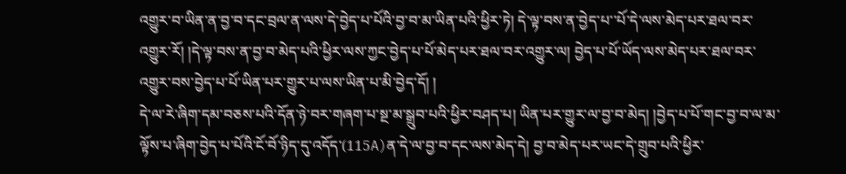འགྱུར་བ་ཡིན་ན་བྱ་བ་དང་བྲལ་ན་ལས་དེ་བྱེད་པ་པོའི་བྱ་བ་མ་ཡིན་པའི་ཕྱིར་ཏེ། དེ་ལྟ་བས་ན་བྱེད་པ་་པོ་དེ་ལས་མེད་པར་ཐལ་བར་འགྱུར་རོ། །དེ་ལྟ་བས་ན་བྱ་བ་མེད་པའི་ཕྱིར་ལས་ཀྱང་བྱེད་པ་པོ་མེད་པར་ཐལ་བར་འགྱུར་ལ། བྱེད་པ་པོ་ཡོད་ལས་མེད་པར་ཐལ་བར་འགྱུར་བས་བྱེད་པ་པོ་ཡིན་པར་གྱུར་པ་ལས་ཡིན་པ་མི་བྱེད་དོ། །
དེ་ལ་རེ་ཞིག་དམ་བཅས་པའི་དོན་ཉེ་བར་གཞག་པ་སྔ་མ་སྒྲུབ་པའི་ཕྱིར་བཤད་པ། ཡིན་པར་གྱུར་ལ་བྱ་བ་མེད། །བྱེད་པ་པོ་གང་བྱ་བ་ལ་མ་ལྟོས་པ་ཞིག་བྱེད་པ་པོའི་ངོ་བོ་ཉིད་དུ་འདོད་(115A)ན་དེ་ལ་བྱ་བ་དང་ལས་མེད་དེ། བྱ་བ་མེད་པར་ཡང་དེ་གྲུབ་པའི་ཕྱིར་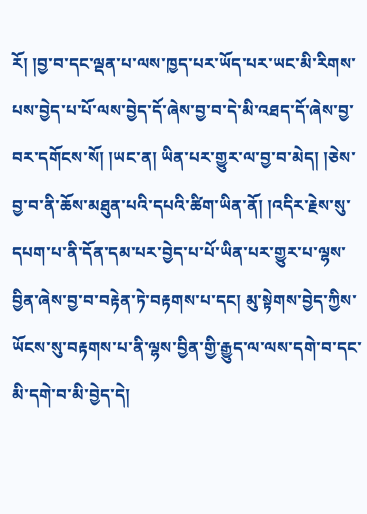རོ། །བྱ་བ་དང་ལྡན་པ་ལས་ཁྱད་པར་ཡོད་པར་ཡང་མི་རིགས་པས་བྱེད་པ་པོ་ལས་བྱེད་དོ་ཞེས་བྱ་བ་དེ་མི་འཐད་དོ་ཞེས་བྱ་བར་དགོངས་སོ། །ཡང་ན། ཡིན་པར་གྱུར་ལ་བྱ་བ་མེད། །ཅེས་བྱ་བ་ནི་ཆོས་མཐུན་པའི་དཔའི་ཚིག་ཡིན་ནོ། །འདིར་རྗེས་སུ་དཔག་པ་ནི་དོན་དམ་པར་བྱེད་པ་པོ་ཡིན་པར་གྱུར་པ་ལྷས་བྱིན་ཞེས་བྱ་བ་བརྟེན་ཏེ་བརྟགས་པ་དང། མུ་སྟེགས་བྱེད་ཀྱིས་ཡོངས་སུ་བརྟགས་པ་ནི་ལྷས་བྱིན་གྱི་རྒྱུད་ལ་ལས་དགེ་བ་དང་མི་དགེ་བ་མི་བྱེད་དེ།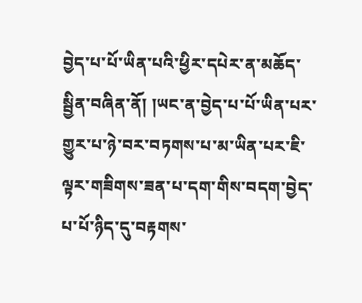བྱེད་པ་པོ་ཡིན་པའི་ཕྱིར་དཔེར་ན་མཆོད་སྦྱིན་བཞིན་ནོ། །ཡང་ན་བྱེད་པ་པོ་ཡིན་པར་གྱུར་པ་ཉེ་བར་བཏགས་པ་མ་ཡིན་པར་ཇི་ལྟར་གཟིགས་ཟན་པ་དག་གིས་བདག་བྱེད་པ་པོ་ཉིད་དུ་བརྟགས་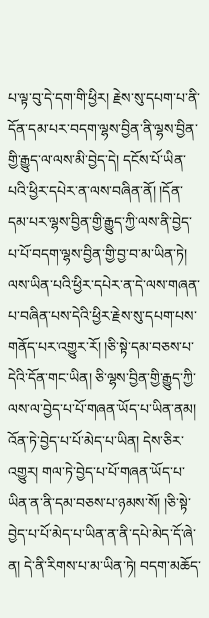པ་ལྟ་བུ་དེ་དག་གི་ཕྱིར། རྗེས་སུ་དཔག་པ་ནི་དོན་དམ་པར་བདག་ལྷས་བྱིན་ནི་ལྷས་བྱིན་གྱི་རྒྱུད་ལ་ལས་མི་བྱེད་དེ། དངོས་པོ་ཡིན་པའི་ཕྱིར་དཔེར་ན་ལས་བཞིན་ནོ། །དོན་དམ་པར་ལྷས་བྱིན་གྱི་རྒྱུད་ཀྱི་ལས་ནི་བྱེད་པ་པོ་བདག་ལྷས་བྱིན་གྱི་བྱ་བ་མ་ཡིན་ཏེ། ལས་ཡིན་པའི་ཕྱིར་དཔེར་ན་དེ་ལས་གཞན་པ་བཞིན་པས་དེའི་ཕྱིར་རྗེས་སུ་དཔག་པས་གནོད་པར་འགྱུར་རོ། །ཅི་སྟེ་དམ་བཅས་པ་དེའི་དོན་གང་ཡིན། ཅི་ལྷས་བྱིན་གྱི་རྒྱུད་ཀྱི་ལས་ལ་བྱེད་པ་པོ་གཞན་ཡོད་པ་ཡིན་ནམ། འོན་ཏེ་བྱེད་པ་པོ་མེད་པ་ཡིན། དེས་ཅིར་འགྱུར། གལ་ཏེ་བྱེད་པ་པོ་གཞན་ཡོད་པ་ཡིན་ན་ནི་དམ་བཅས་པ་ཉམས་སོ། །ཅི་སྟེ་བྱེད་པ་པོ་མེད་པ་ཡིན་ན་ནི་དཔེ་མེད་དོ་ཞེ་ན། དེ་ནི་རིགས་པ་མ་ཡིན་ཏེ། བདག་མཆོད་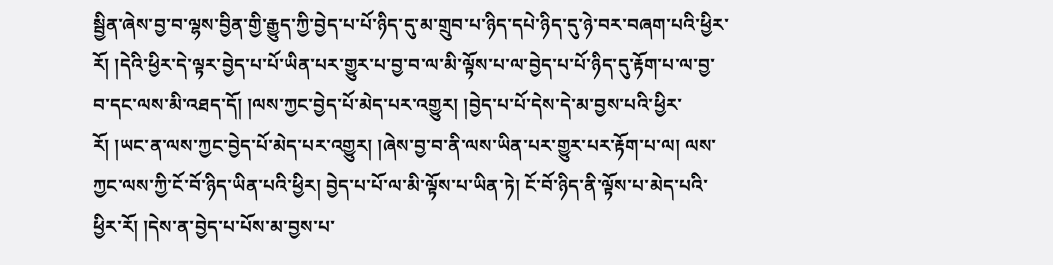སྦྱིན་ཞེས་བྱ་བ་ལྷས་བྱིན་གྱི་རྒྱུད་ཀྱི་བྱེད་པ་པོ་ཉིད་དུ་མ་གྲུབ་པ་ཉིད་དཔེ་ཉིད་དུ་ཉེ་བར་བཞག་པའི་ཕྱིར་རོ། །དེའི་ཕྱིར་དེ་ལྟར་བྱེད་པ་པོ་ཡིན་པར་གྱུར་པ་བྱ་བ་ལ་མི་ལྟོས་པ་ལ་བྱེད་པ་པོ་ཉིད་དུ་རྟོག་པ་ལ་བྱ་བ་དང་ལས་མི་འཐད་དོ། །ལས་ཀྱང་བྱེད་པོ་མེད་པར་འགྱུར། །བྱེད་པ་པོ་དེས་དེ་མ་བྱས་པའི་ཕྱིར་རོ། །ཡང་ན་ལས་ཀྱང་བྱེད་པོ་མེད་པར་འགྱུར། །ཞེས་བྱ་བ་ནི་ལས་ཡིན་པར་གྱུར་པར་རྟོག་པ་ལ། ལས་ཀྱང་ལས་ཀྱི་ངོ་བོ་ཉིད་ཡིན་པའི་ཕྱིར། བྱེད་པ་པོ་ལ་མི་ལྟོས་པ་ཡིན་ཏེ། ངོ་བོ་ཉིད་ནི་ལྟོས་པ་མེད་པའི་ཕྱིར་རོ། །དེས་ན་བྱེད་པ་པོས་མ་བྱས་པ་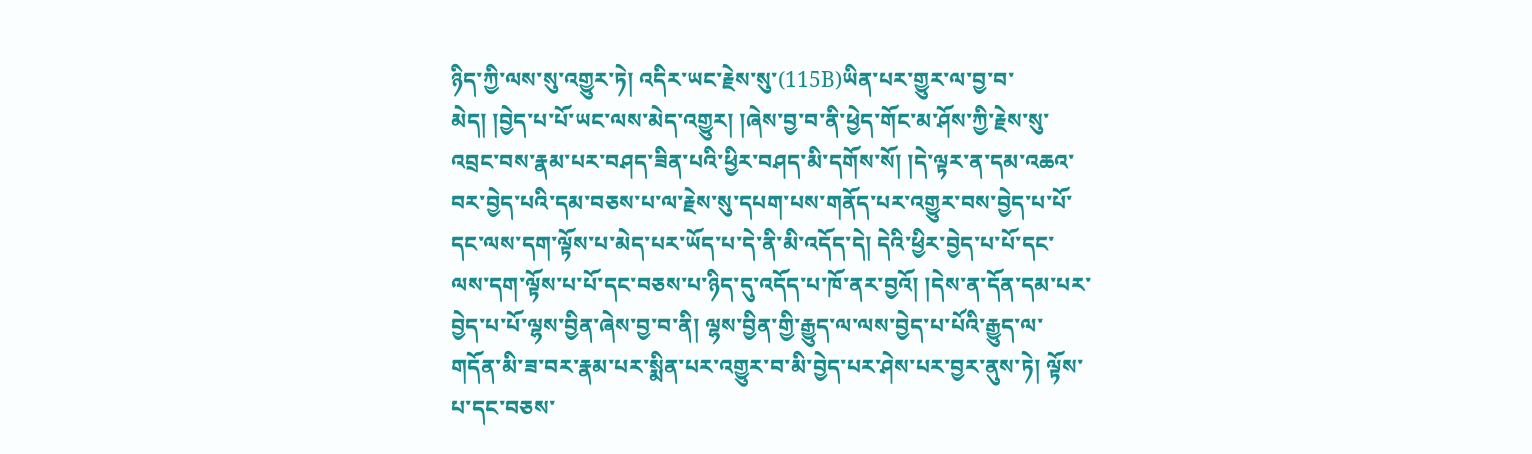ཉིད་ཀྱི་ལས་སུ་འགྱུར་ཏེ། འདིར་ཡང་རྗེས་སུ་(115B)ཡིན་པར་གྱུར་ལ་བྱ་བ་མེད། །བྱེད་པ་པོ་ཡང་ལས་མེད་འགྱུར། །ཞེས་བྱ་བ་ནི་ཕྱེད་གོང་མ་ཤོས་ཀྱི་རྗེས་སུ་འབྲང་བས་རྣམ་པར་བཤད་ཟིན་པའི་ཕྱིར་བཤད་མི་དགོས་སོ། །དེ་ལྟར་ན་དམ་འཆའ་བར་བྱེད་པའི་དམ་བཅས་པ་ལ་རྗེས་སུ་དཔག་པས་གནོད་པར་འགྱུར་བས་བྱེད་པ་པོ་དང་ལས་དག་ལྟོས་པ་མེད་པར་ཡོད་པ་དེ་ནི་མི་འདོད་དེ། དེའི་ཕྱིར་བྱེད་པ་པོ་དང་ལས་དག་ལྟོས་པ་པོ་དང་བཅས་པ་ཉིད་དུ་འདོད་པ་ཁོ་ནར་བྱའོ། །དེས་ན་དོན་དམ་པར་བྱེད་པ་པོ་ལྷས་བྱིན་ཞེས་བྱ་བ་ནི། ལྷས་བྱིན་གྱི་རྒྱུད་ལ་ལས་བྱེད་པ་པོའི་རྒྱུད་ལ་གདོན་མི་ཟ་བར་རྣམ་པར་སྨིན་པར་འགྱུར་བ་མི་བྱེད་པར་ཤེས་པར་བྱར་ནུས་ཏེ། ལྟོས་པ་དང་བཅས་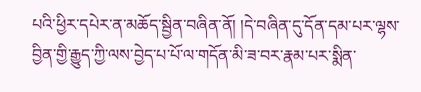པའི་ཕྱིར་དཔེར་ན་མཆོད་སྦྱིན་བཞིན་ནོ། །དེ་བཞིན་དུ་དོན་དམ་པར་ལྷས་བྱིན་གྱི་རྒྱུད་ཀྱི་ལས་བྱེད་པ་པོ་ལ་གདོན་མི་ཟ་བར་རྣམ་པར་སྨིན་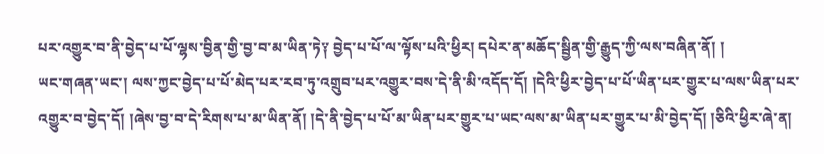པར་འགྱུར་བ་ནི་བྱེད་པ་པོ་ལྷས་བྱིན་གྱི་བྱ་བ་མ་ཡིན་ཏེ༑ བྱེད་པ་པོ་ལ་ལྟོས་པའི་ཕྱིར། དཔེར་ན་མཆོད་སྦྱིན་གྱི་རྒྱུད་ཀྱི་ལས་བཞིན་ནོ། །
ཡང་གཞན་ཡང་། ལས་ཀྱང་བྱེད་པ་པོ་མེད་པར་རབ་ཏུ་འགྲུབ་པར་འགྱུར་བས་དེ་ནི་མི་འདོད་དོ། །དེའི་ཕྱིར་བྱེད་པ་པོ་ཡིན་པར་གྱུར་པ་ལས་ཡིན་པར་འགྱུར་བ་བྱེད་དོ། །ཞེས་བྱ་བ་དེ་རིགས་པ་མ་ཡིན་ནོ། །དེ་ནི་བྱེད་པ་པོ་མ་ཡིན་པར་གྱུར་པ་ཡང་ལས་མ་ཡིན་པར་གྱུར་པ་མི་བྱེད་དོ། །ཅིའི་ཕྱིར་ཞེ་ན།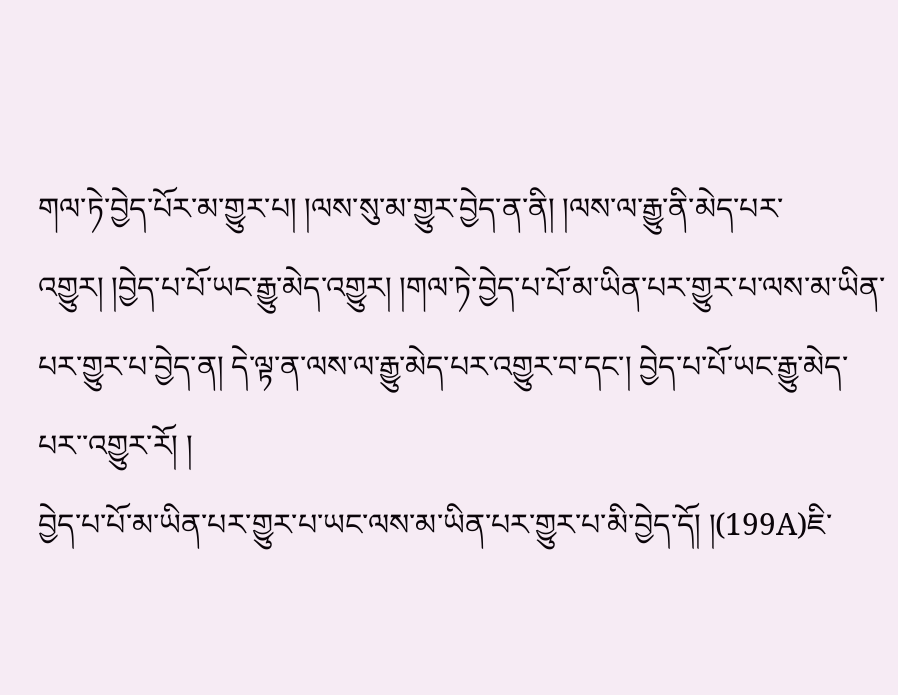གལ་ཏེ་བྱེད་པོར་མ་གྱུར་པ། །ལས་སུ་མ་གྱུར་བྱེད་ན་ནི། །ལས་ལ་རྒྱུ་ནི་མེད་པར་འགྱུར། །བྱེད་པ་པོ་ཡང་རྒྱུ་མེད་འགྱུར། །གལ་ཏེ་བྱེད་པ་པོ་མ་ཡིན་པར་གྱུར་པ་ལས་མ་ཡིན་པར་གྱུར་པ་བྱེད་ན། དེ་ལྟ་ན་ལས་ལ་རྒྱུ་མེད་པར་འགྱུར་བ་དང་། བྱེད་པ་པོ་ཡང་རྒྱུ་མེད་པར་་འགྱུར་རོ། །
བྱེད་པ་པོ་མ་ཡིན་པར་གྱུར་པ་ཡང་ལས་མ་ཡིན་པར་གྱུར་པ་མི་བྱེད་དོ། །(199A)ཇི་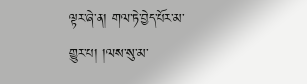ལྟར་ཞེ་ན། གལ་ཏེ་བྱེད་པོར་མ་གྱུར་པ། །ལས་སུ་མ་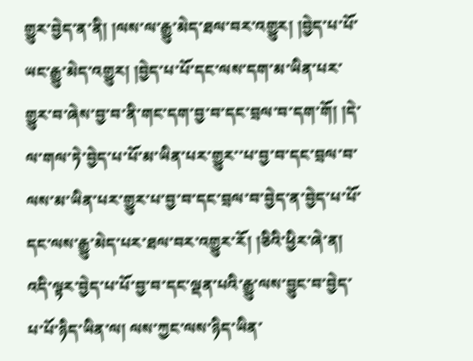གྱུར་བྱེད་ན་ནི། །ལས་ལ་རྒྱུ་མེད་ཐལ་བར་འགྱུར། །བྱེད་པ་པོ་ཡང་རྒྱུ་མེད་འགྱུར། །བྱེད་པ་པོ་དང་ལས་དག་མ་ཡིན་པར་གྱུར་བ་ཞེས་བྱ་བ་ནི་གང་དག་བྱ་བ་དང་བྲལ་བ་དག་གོ། །དེ་ལ་གལ་ཏེ་བྱེད་པ་པོ་མ་ཡིན་པར་གྱུར་་པ་བྱ་བ་དང་བྲལ་བ་ལས་མ་ཡིན་པར་གྱུར་པ་བྱ་བ་དང་བྲལ་བ་བྱེད་ན་བྱེད་པ་པོ་དང་ལས་རྒྱུ་མེད་པར་ཐལ་བར་འགྱུར་རོ། །ཅིའི་ཕྱིར་ཞེ་ན། འདི་ལྟར་བྱེད་པ་པོ་བྱ་བ་དང་ལྡན་པའི་རྒྱུ་ལས་བྱུང་བ་བྱེད་པ་པོ་ཉིད་ཡིན་ལ། ལས་ཀྱང་ལས་ཉིད་ཡིན་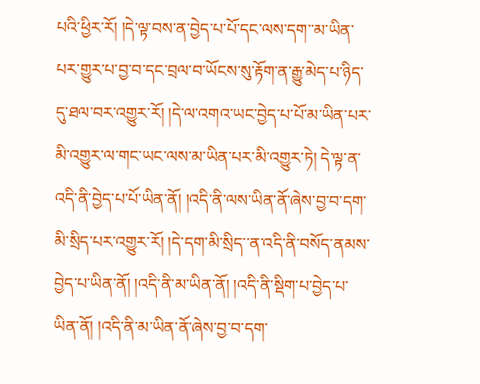པའི་ཕྱིར་རོ། །དེ་ལྟ་བས་ན་བྱེད་པ་པོ་དང་ལས་དག་་མ་ཡིན་པར་གྱུར་པ་བྱ་བ་དང་བྲལ་བ་ཡོངས་སུ་རྟོག་ན་རྒྱུ་མེད་པ་ཉིད་དུ་ཐལ་བར་འགྱུར་རོ། །དེ་ལ་འགའ་ཡང་བྱེད་པ་པོ་མ་ཡིན་པར་མི་འགྱུར་ལ་གང་ཡང་ལས་མ་ཡིན་པར་མི་འགྱུར་ཏེ། དེ་ལྟ་ན་འདི་ནི་བྱེད་པ་པོ་ཡིན་ནོ། །འདི་ནི་ལས་ཡིན་ནོ་ཞེས་བྱ་བ་དག་མི་སྲིད་པར་འགྱུར་རོ། །དེ་དག་མི་སྲིད་་ན་འདི་ནི་བསོད་ནམས་བྱེད་པ་ཡིན་ནོ། །འདི་ནི་མ་ཡིན་ནོ། །འདི་ནི་སྡིག་པ་བྱེད་པ་ཡིན་ནོ། །འདི་ནི་མ་ཡིན་ནོ་ཞེས་བྱ་བ་དག་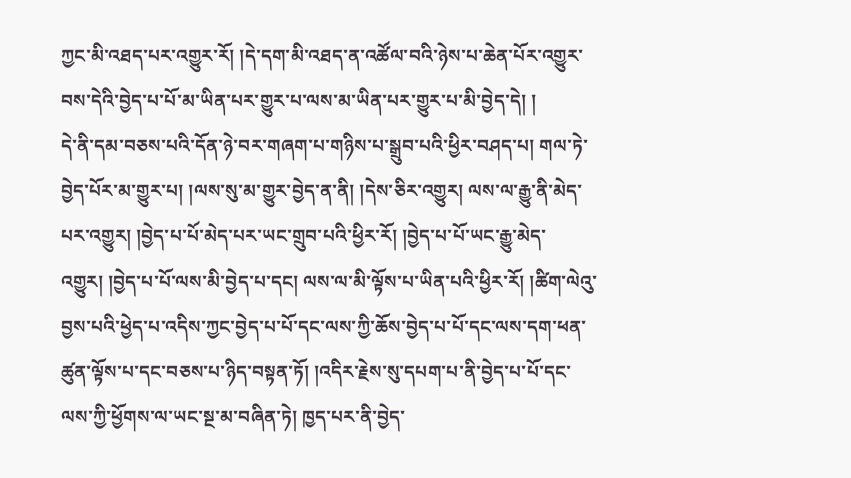ཀྱང་མི་འཐད་པར་འགྱུར་རོ། །དེ་དག་མི་འཐད་ན་འཚོལ་བའི་ཉེས་པ་ཆེན་པོར་འགྱུར་བས་དེའི་བྱེད་པ་པོ་མ་ཡིན་པར་གྱུར་པ་ལས་མ་ཡིན་པར་གྱུར་པ་མི་བྱེད་དེ། །
དེ་ནི་དམ་བཅས་པའི་དོན་ཉེ་བར་གཞག་པ་གཉིས་པ་སྒྲུབ་པའི་ཕྱིར་བཤད་པ། གལ་ཏེ་བྱེད་པོར་མ་གྱུར་པ། །ལས་སུ་མ་གྱུར་བྱེད་ན་ནི། །དེས་ཅིར་འགྱུར། ལས་ལ་རྒྱུ་ནི་མེད་པར་འགྱུར། །བྱེད་པ་པོ་མེད་པར་ཡང་གྲུབ་པའི་ཕྱིར་རོ། །བྱེད་པ་པོ་ཡང་རྒྱུ་མེད་འགྱུར། །བྱེད་པ་པོ་ལས་མི་བྱེད་པ་དང། ལས་ལ་མི་ལྟོས་པ་ཡིན་པའི་ཕྱིར་རོ། །ཚིག་ལེའུ་བྱས་པའི་ཕྱེད་པ་འདིས་ཀྱང་བྱེད་པ་པོ་དང་ལས་ཀྱི་ཆོས་བྱེད་པ་པོ་དང་ལས་དག་ཕན་ཚུན་ལྟོས་པ་དང་བཅས་པ་ཉིད་བསྟན་ཏོ། །འདིར་རྗེས་སུ་དཔག་པ་ནི་བྱེད་པ་པོ་དང་ལས་ཀྱི་ཕྱོགས་ལ་ཡང་སྔ་མ་བཞིན་ཏེ། ཁྱད་པར་ནི་བྱེད་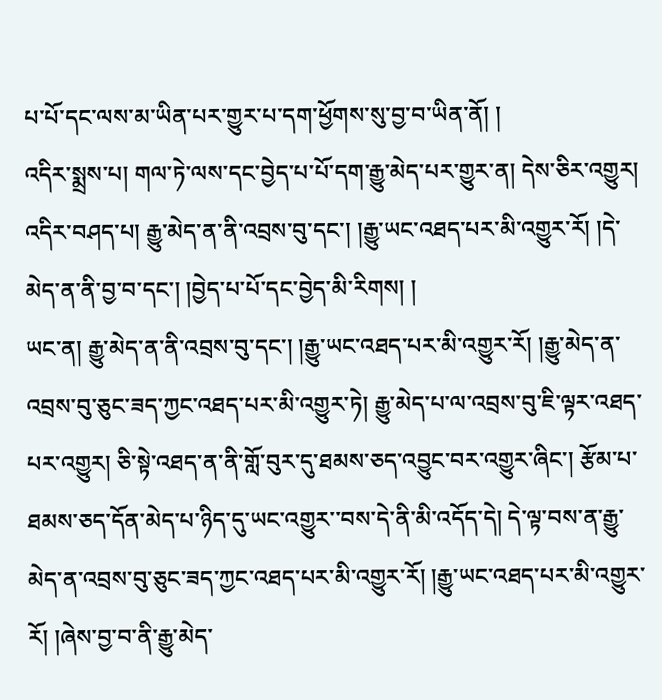པ་པོ་དང་ལས་མ་ཡིན་པར་གྱུར་པ་དག་ཕྱོགས་སུ་བྱ་བ་ཡིན་ནོ། །
འདིར་སྨྲས་པ། གལ་ཏེ་ལས་དང་བྱེད་པ་པོ་དག་རྒྱུ་མེད་པར་གྱུར་ན། དེས་ཅིར་འགྱུར། འདིར་བཤད་པ། རྒྱུ་མེད་ན་ནི་འབྲས་བུ་དང་། །རྒྱུ་ཡང་འཐད་པར་མི་འགྱུར་རོ། །དེ་མེད་ན་ནི་བྱ་བ་དང་། །བྱེད་པ་པོ་དང་བྱེད་མི་རིགས། །
ཡང་ན། རྒྱུ་མེད་ན་ནི་འབྲས་བུ་དང་། །རྒྱུ་ཡང་འཐད་པར་མི་འགྱུར་རོ། །རྒྱུ་མེད་ན་འབྲས་བུ་ཅུང་ཟད་ཀྱང་འཐད་པར་མི་འགྱུར་ཏེ། རྒྱུ་མེད་པ་ལ་འབྲས་བུ་ཇི་ལྟར་འཐད་པར་འགྱུར། ཅི་སྟེ་འཐད་ན་ནི་གློ་བུར་དུ་ཐམས་ཅད་འབྱུང་བར་འགྱུར་ཞིང་། རྩོམ་པ་ཐམས་ཅད་དོན་མེད་པ་ཉིད་དུ་ཡང་འགྱུར་་བས་དེ་ནི་མི་འདོད་དེ། དེ་ལྟ་བས་ན་རྒྱུ་མེད་ན་འབྲས་བུ་ཅུང་ཟད་ཀྱང་འཐད་པར་མི་འགྱུར་རོ། །རྒྱུ་ཡང་འཐད་པར་མི་འགྱུར་རོ། །ཞེས་བྱ་བ་ནི་རྒྱུ་མེད་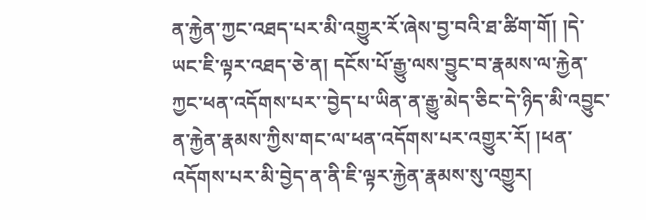ན་རྐྱེན་ཀྱང་འཐད་པར་མི་འགྱུར་རོ་ཞེས་བྱ་བའི་ཐ་ཚིག་གོ། །དེ་ཡང་ཇི་ལྟར་འཐད་ཅེ་ན། དངོས་པོ་རྒྱུ་ལས་བྱུང་བ་རྣམས་ལ་རྐྱེན་ཀྱང་ཕན་འདོགས་པར་་བྱེད་པ་ཡིན་ན་རྒྱུ་མེད་ཅིང་དེ་ཉིད་མི་འབྱུང་ན་རྐྱེན་རྣམས་ཀྱིས་གང་ལ་ཕན་འདོགས་པར་འགྱུར་རོ། །ཕན་འདོགས་པར་མི་བྱེད་ན་ནི་ཇི་ལྟར་རྐྱེན་རྣམས་སུ་འགྱུར།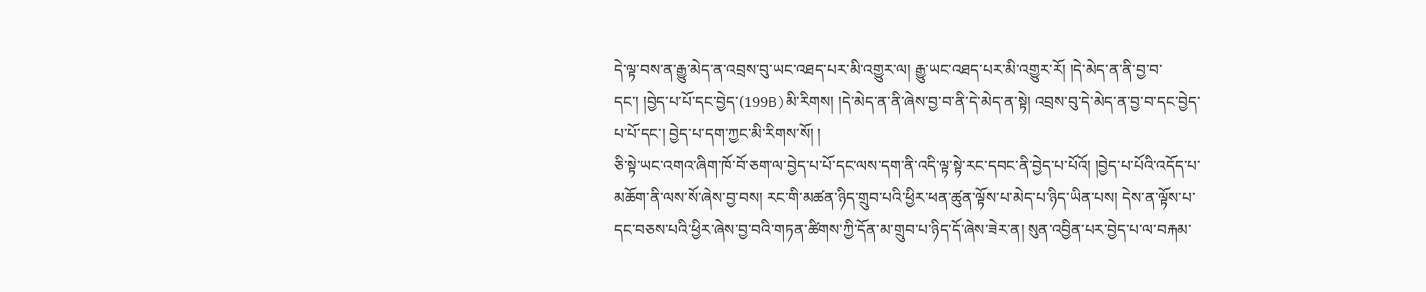དེ་ལྟ་བས་ན་རྒྱུ་མེད་ན་འབྲས་བུ་ཡང་འཐད་པར་མི་འགྱུར་ལ། རྒྱུ་ཡང་འཐད་པར་མི་འགྱུར་རོ། །དེ་མེད་ན་ནི་བྱ་བ་དང་། །བྱེད་པ་པོ་དང་བྱེད་(199B)མི་རིགས། །དེ་མེད་ན་ནི་ཞེས་བྱ་བ་ནི་དེ་མེད་ན་སྟེ། འབྲས་བུ་དེ་མེད་ན་བྱ་བ་དང་བྱེད་པ་པོ་དང་། བྱེད་པ་དག་ཀྱང་མི་རིགས་སོ། །
ཅི་སྟེ་ཡང་འགའ་ཞིག་ཁོ་བོ་ཅག་ལ་བྱེད་པ་པོ་དང་ལས་དག་ནི་འདི་ལྟ་སྟེ་རང་དབང་ནི་བྱེད་པ་པོའོ། །བྱེད་པ་པོའི་འདོད་པ་མཆོག་ནི་ལས་སོ་ཞེས་བྱ་བས། རང་གི་མཚན་ཉིད་གྲུབ་པའི་ཕྱིར་ཕན་ཚུན་ལྟོས་པ་མེད་པ་ཉིད་ཡིན་པས། དེས་ན་ལྟོས་པ་དང་བཅས་པའི་ཕྱིར་ཞེས་བྱ་བའི་གཏན་ཚིགས་ཀྱི་དོན་མ་གྲུབ་པ་ཉིད་དོ་ཞེས་ཟེར་ན། སུན་འབྱིན་པར་བྱེད་པ་ལ་བརྐམ་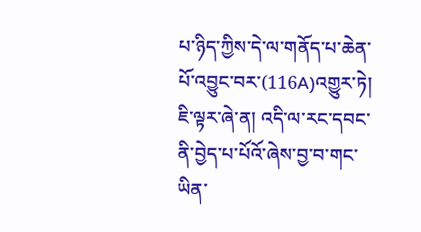པ་ཉིད་ཀྱིས་དེ་ལ་གནོད་པ་ཆེན་པོ་འབྱུང་བར་(116A)འགྱུར་ཏེ། ཇི་ལྟར་ཞེ་ན། འདི་ལ་རང་དབང་ནི་བྱེད་པ་པོའོ་ཞེས་བྱ་བ་གང་ཡིན་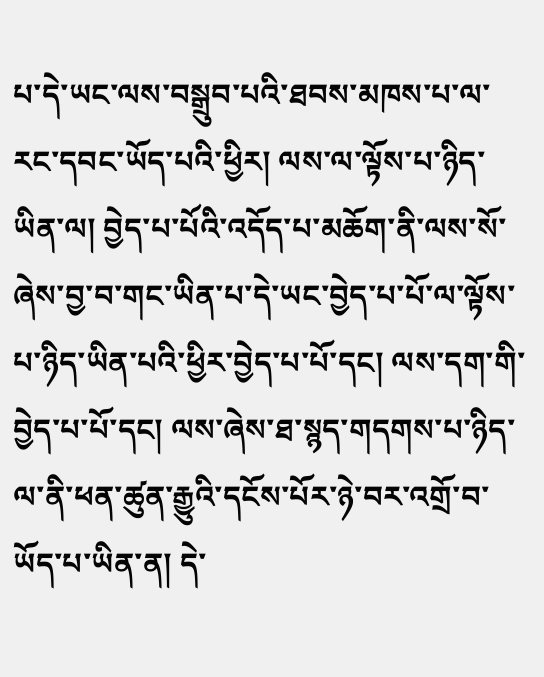པ་དེ་ཡང་ལས་བསྒྲུབ་པའི་ཐབས་མཁས་པ་ལ་རང་དབང་ཡོད་པའི་ཕྱིར། ལས་ལ་ལྟོས་པ་ཉིད་ཡིན་ལ། བྱེད་པ་པོའི་འདོད་པ་མཆོག་ནི་ལས་སོ་ཞེས་བྱ་བ་གང་ཡིན་པ་དེ་ཡང་བྱེད་པ་པོ་ལ་ལྟོས་པ་ཉིད་ཡིན་པའི་ཕྱིར་བྱེད་པ་པོ་དང། ལས་དག་གི་བྱེད་པ་པོ་དང། ལས་ཞེས་ཐ་སྙད་གདགས་པ་ཉིད་ལ་ནི་ཕན་ཚུན་རྒྱུའི་དངོས་པོར་ཉེ་བར་འགྲོ་བ་ཡོད་པ་ཡིན་ན། དེ་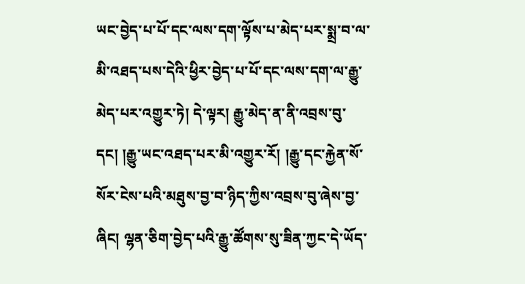ཡང་བྱེད་པ་པོ་དང་ལས་དག་ལྟོས་པ་མེད་པར་སྨྲ་བ་ལ་མི་འཐད་པས་དེའི་ཕྱིར་བྱེད་པ་པོ་དང་ལས་དག་ལ་རྒྱུ་མེད་པར་འགྱུར་ཏེ། དེ་ལྟར། རྒྱུ་མེད་ན་ནི་འབྲས་བུ་དང། །རྒྱུ་ཡང་འཐད་པར་མི་འགྱུར་རོ། །རྒྱུ་དང་རྐྱེན་སོ་སོར་ངེས་པའི་མཐུས་བྱ་བ་ཉིད་ཀྱིས་འབྲས་བུ་ཞེས་བྱ་ཞིང། ལྷན་ཅིག་བྱེད་པའི་རྒྱུ་ཚོགས་སུ་ཟིན་ཀྱང་དེ་ཡོད་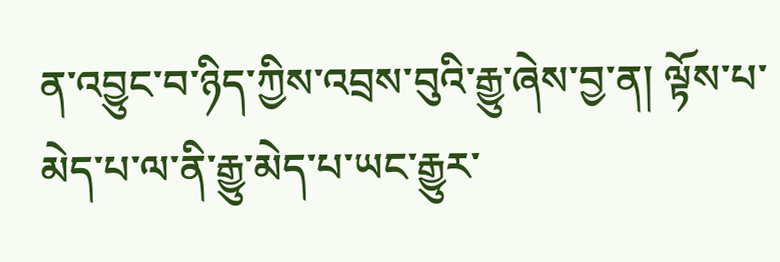ན་འབྱུང་བ་ཉིད་ཀྱིས་འབྲས་བུའི་རྒྱུ་ཞེས་བྱ་ན། ལྟོས་པ་མེད་པ་ལ་ནི་རྒྱུ་མེད་པ་ཡང་རྒྱུར་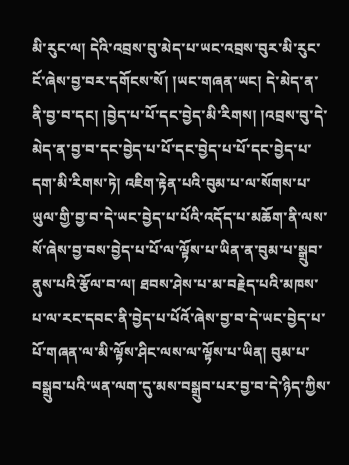མི་རུང་ལ། དེའི་འབྲས་བུ་མེད་པ་ཡང་འབྲས་བུར་མི་རུང་ངོ་ཞེས་བྱ་བར་དགོངས་སོ། །ཡང་གཞན་ཡང། དེ་མེད་ན་ནི་བྱ་བ་དང། །བྱེད་པ་པོ་དང་བྱེད་མི་རིགས། །འབྲས་བུ་དེ་མེད་ན་བྱ་བ་དང་བྱེད་པ་པོ་དང་བྱེད་པ་པོ་དང་བྱེད་པ་དག་མི་རིགས་ཏེ། འཇིག་རྟེན་པའི་བུམ་པ་ལ་སོགས་པ་ཡུལ་གྱི་བྱ་བ་དེ་ཡང་བྱེད་པ་པོའི་འདོད་པ་མཆོག་ནི་ལས་སོ་ཞེས་བྱ་བས་བྱེད་པ་པོ་ལ་ལྟོས་པ་ཡིན་ན་བུམ་པ་སྒྲུབ་ནུས་པའི་རྩོལ་བ་ལ། ཐབས་ཤེས་པ་མ་བརྗེད་པའི་མཁས་པ་ལ་རང་དབང་ནི་བྱེད་པ་པོའོ་ཞེས་བྱ་བ་དེ་ཡང་བྱེད་པ་པོ་གཞན་ལ་མི་ལྟོས་ཤིང་ལས་ལ་ལྟོས་པ་ཡིན། བུམ་པ་བསྒྲུབ་པའི་ཡན་ལག་དུ་མས་བསྒྲུབ་པར་བྱ་བ་དེ་ཉིད་ཀྱིས་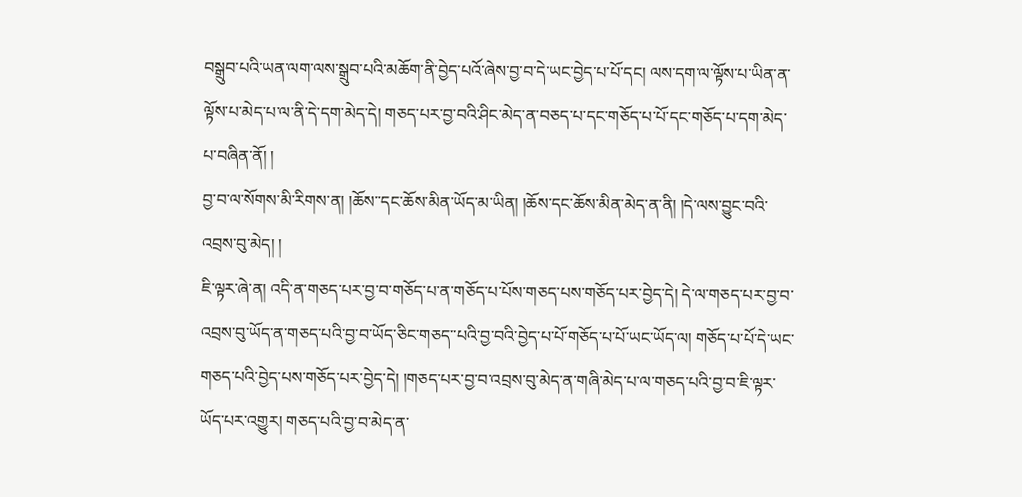བསྒྲུབ་པའི་ཡན་ལག་ལས་སྒྲུབ་པའི་མཆོག་ནི་བྱེད་པའོ་ཞེས་བྱ་བ་དེ་ཡང་བྱེད་པ་པོ་དང། ལས་དག་ལ་ལྟོས་པ་ཡིན་ན་ལྟོས་པ་མེད་པ་ལ་ནི་དེ་དག་མེད་དེ། གཅད་པར་བྱ་བའི་ཤིང་མེད་ན་བཅད་པ་དང་གཅོད་པ་པོ་དང་གཅོད་པ་དག་མེད་པ་བཞིན་ནོ། །
བྱ་བ་ལ་སོགས་མི་རིགས་ན། །ཆོས་་དང་ཆོས་མིན་ཡོད་མ་ཡིན། །ཆོས་དང་ཆོས་མིན་མེད་ན་ནི། །དེ་ལས་བྱུང་བའི་འབྲས་བུ་མེད། །
ཇི་ལྟར་ཞེ་ན། འདི་ན་གཅད་པར་བྱ་བ་གཅོད་པ་ན་གཅོད་པ་པོས་གཅད་པས་གཅོད་པར་བྱེད་དེ། དེ་ལ་གཅད་པར་བྱ་བ་འབྲས་བུ་ཡོད་ན་གཅད་པའི་བྱ་བ་ཡོད་ཅིང་གཅད་་པའི་བྱ་བའི་བྱེད་པ་པོ་གཅོད་པ་པོ་ཡང་ཡོད་ལ། གཅོད་པ་པོ་དེ་ཡང་གཅད་པའི་བྱེད་པས་གཅོད་པར་བྱེད་དེ། །གཅད་པར་བྱ་བ་འབྲས་བུ་མེད་ན་གཞི་མེད་པ་ལ་གཅད་པའི་བྱ་བ་ཇི་ལྟར་ཡོད་པར་འགྱུར། གཅད་པའི་བྱ་བ་མེད་ན་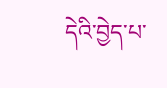དེའི་བྱེད་པ་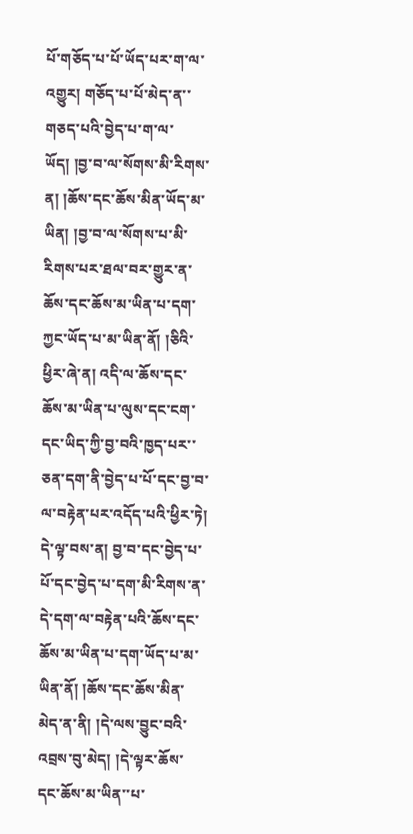པོ་གཅོད་པ་པོ་ཡོད་པར་ག་ལ་འགྱུར། གཅོད་པ་པོ་མེད་ན་་གཅད་པའི་བྱེད་པ་ག་ལ་ཡོད། །བྱ་བ་ལ་སོགས་མི་རིགས་ན། །ཆོས་དང་ཆོས་མིན་ཡོད་མ་ཡིན། །བྱ་བ་ལ་སོགས་པ་མི་རིགས་པར་ཐལ་བར་གྱུར་ན་ཆོས་དང་ཆོས་མ་ཡིན་པ་དག་ཀྱང་ཡོད་པ་མ་ཡིན་ནོ། །ཅིའི་ཕྱིར་ཞེ་ན། འདི་ལ་ཆོས་དང་ཆོས་མ་ཡིན་པ་ལུས་དང་ངག་དང་ཡིད་ཀྱི་བྱ་བའི་ཁྱད་པར་་ཅན་དག་ནི་བྱེད་པ་པོ་དང་བྱ་བ་ལ་བརྟེན་པར་འདོད་པའི་ཕྱིར་ཏེ། དེ་ལྟ་བས་ན། བྱ་བ་དང་བྱེད་པ་པོ་དང་བྱེད་པ་དག་མི་རིགས་ན་དེ་དག་ལ་བརྟེན་པའི་ཆོས་དང་ཆོས་མ་ཡིན་པ་དག་ཡོད་པ་མ་ཡིན་ནོ། །ཆོས་དང་ཆོས་མིན་མེད་ན་ནི། །དེ་ལས་བྱུང་བའི་འབྲས་བུ་མེད། །དེ་ལྟར་ཆོས་དང་ཆོས་མ་ཡིན་་པ་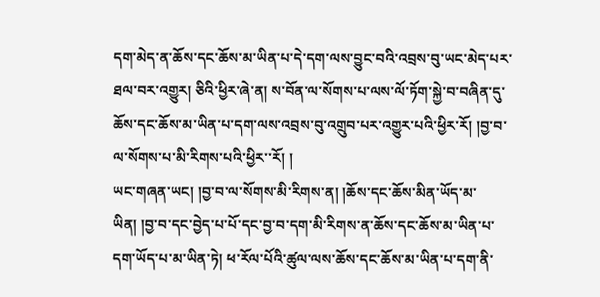དག་མེད་ན་ཆོས་དང་ཆོས་མ་ཡིན་པ་དེ་དག་ལས་བྱུང་བའི་འབྲས་བུ་ཡང་མེད་པར་ཐལ་བར་འགྱུར། ཅིའི་ཕྱིར་ཞེ་ན། ས་བོན་ལ་སོགས་པ་ལས་ལོ་ཏོག་སྐྱེ་བ་བཞིན་དུ་ཆོས་དང་ཆོས་མ་ཡིན་པ་དག་ལས་འབྲས་བུ་འགྲུབ་པར་འགྱུར་པའི་ཕྱིར་རོ། །བྱ་བ་ལ་སོགས་པ་མི་རིགས་པའི་ཕྱིར་་རོ། །
ཡང་གཞན་ཡང། །བྱ་བ་ལ་སོགས་མི་རིགས་ན། །ཆོས་དང་ཆོས་མིན་ཡོད་མ་ཡིན། །བྱ་བ་དང་བྱེད་པ་པོ་དང་བྱ་བ་དག་མི་རིགས་ན་ཆོས་དང་ཆོས་མ་ཡིན་པ་དག་ཡོད་པ་མ་ཡིན་ཏེ། ཕ་རོལ་པོའི་ཚུལ་ལས་ཆོས་དང་ཆོས་མ་ཡིན་པ་དག་ནི་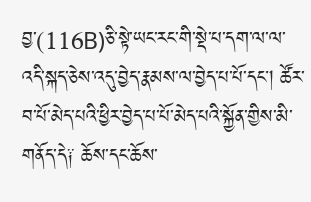བྱ་(116B)ཅི་སྟེ་ཡང་རང་གི་སྡེ་པ་དག་ལ་ལ་འདི་སྐད་ཅེས་འདུ་བྱེད་རྣམས་ལ་བྱེད་པ་པོ་དང། ཚོར་བ་པོ་མེད་པའི་ཕྱིར་བྱེད་པ་པོ་མེད་པའི་སྐྱོན་གྱིས་མི་གནོད་དེ༑ ཆོས་དང་ཆོས་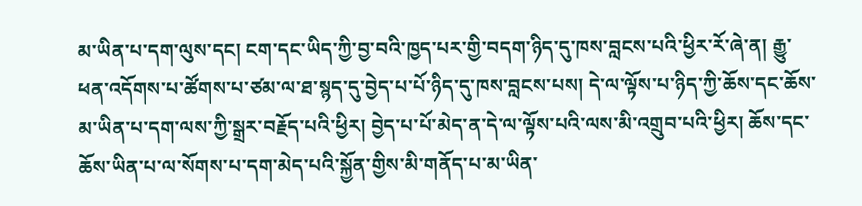མ་ཡིན་པ་དག་ལུས་དང། ངག་དང་ཡིད་ཀྱི་བྱ་བའི་ཁྱད་པར་གྱི་བདག་ཉིད་དུ་ཁས་བླངས་པའི་ཕྱིར་རོ་ཞེ་ན། རྒྱུ་ཕན་འདོགས་པ་ཚོགས་པ་ཙམ་ལ་ཐ་སྙད་དུ་བྱེད་པ་པོ་ཉིད་དུ་ཁས་བླངས་པས། དེ་ལ་ལྟོས་པ་ཉིད་ཀྱི་ཆོས་དང་ཆོས་མ་ཡིན་པ་དག་ལས་ཀྱི་སྒྲར་བརྗོད་པའི་ཕྱིར། བྱེད་པ་པོ་མེད་ན་དེ་ལ་ལྟོས་པའི་ལས་མི་འགྲུབ་པའི་ཕྱིར། ཆོས་དང་ཆོས་ཡིན་པ་ལ་སོགས་པ་དག་མེད་པའི་སྐྱོན་གྱིས་མི་གནོད་པ་མ་ཡིན་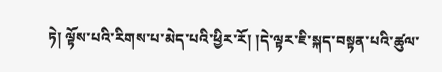ཏེ། ལྟོས་པའི་རིགས་པ་མེད་པའི་ཕྱིར་རོ། །དེ་ལྟར་ཇི་སྐད་བསྟན་པའི་ཚུལ་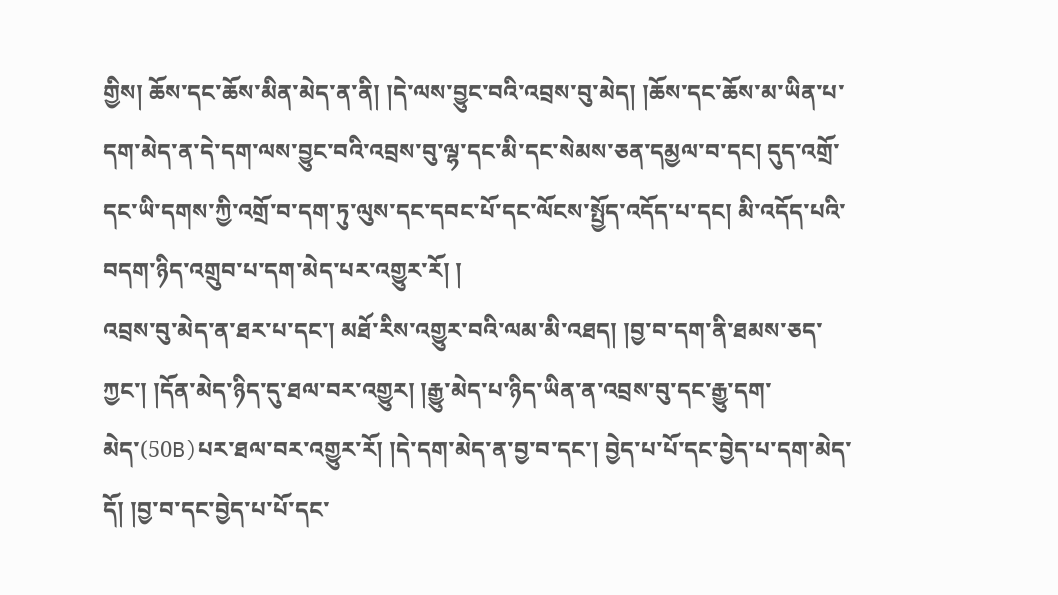གྱིས། ཆོས་དང་ཆོས་མིན་མེད་ན་ནི། །དེ་ལས་བྱུང་བའི་འབྲས་བུ་མེད། །ཆོས་དང་ཆོས་མ་ཡིན་པ་དག་མེད་ན་དེ་དག་ལས་བྱུང་བའི་འབྲས་བུ་ལྷ་དང་མི་དང་སེམས་ཅན་དམྱལ་བ་དང། དུད་འགྲོ་དང་ཡི་དགས་ཀྱི་འགྲོ་བ་དག་ཏུ་ལུས་དང་དབང་པོ་དང་ལོངས་སྤྱོད་འདོད་པ་དང། མི་འདོད་པའི་བདག་ཉིད་འགྲུབ་པ་དག་མེད་པར་འགྱུར་རོ། །
འབྲས་བུ་མེད་ན་ཐར་པ་དང་། མཐོ་རིས་འགྱུར་བའི་ལམ་མི་འཐད། །བྱ་བ་དག་ནི་ཐམས་ཅད་ཀྱང་། །དོན་མེད་ཉིད་དུ་ཐལ་བར་འགྱུར། །རྒྱུ་མེད་པ་ཉིད་ཡིན་ན་འབྲས་བུ་དང་རྒྱུ་དག་མེད་(50B)པར་ཐལ་བར་འགྱུར་རོ། །དེ་དག་མེད་ན་བྱ་བ་དང་། བྱེད་པ་པོ་དང་བྱེད་པ་དག་མེད་དོ། །བྱ་བ་དང་བྱེད་པ་པོ་དང་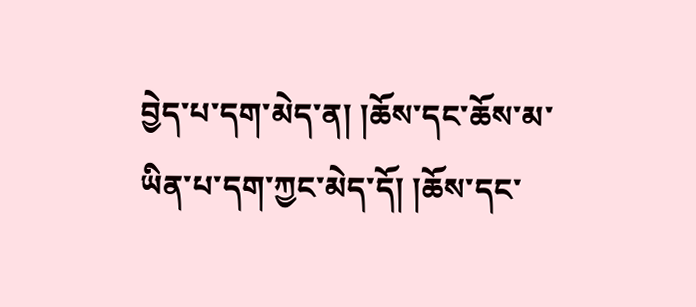བྱེད་པ་དག་མེད་ན། །ཆོས་དང་ཆོས་མ་ཡིན་པ་དག་ཀྱང་མེད་དོ། །ཆོས་དང་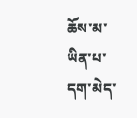ཆོས་མ་ཡིན་པ་དག་མེད་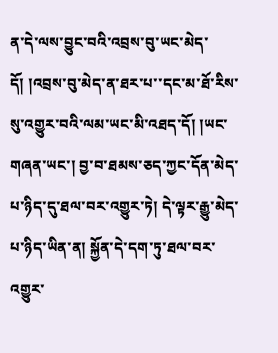ན་དེ་ལས་བྱུང་བའི་འབྲས་བུ་ཡང་མེད་དོ། །འབྲས་བུ་མེད་ན་ཐར་པ་་དང་མ་ཐོ་རིས་སུ་འགྱུར་བའི་ལམ་ཡང་མི་འཐད་དོ། །ཡང་གཞན་ཡང་། བྱ་བ་ཐམས་ཅད་ཀྱང་དོན་མེད་པ་ཉིད་དུ་ཐལ་བར་འགྱུར་ཏེ། དེ་ལྟར་རྒྱུ་མེད་པ་ཉིད་ཡིན་ན། སྐྱོན་དེ་དག་ཏུ་ཐལ་བར་འགྱུར་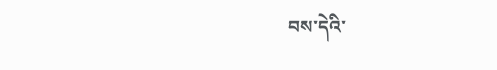བས་དེའི་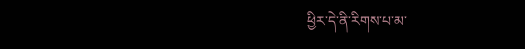ཕྱིར་དེ་ནི་རིགས་པ་མ་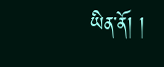ཡིན་ནོ། །